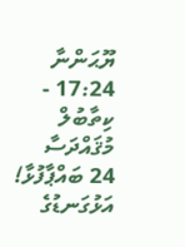ޔޫޙަންނާ 17:24 - ކިތާބުލް މުޤައްދަސާ
24 ބައްޕާފުޅާ! އަޅުގަނޑުގެ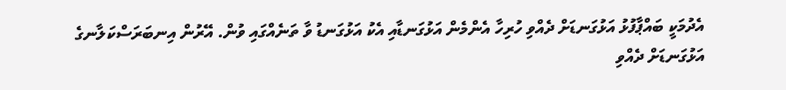އެދުމަކީ ބައްޕާފުޅު އަޅުގަނޑަށް ދެއްވި ހުރިހާ އެންމެން އަޅުގަނޑާއި އެކު އަޅުގަނޑު ވާ ތަނެއްގައި ވުން. އޭރުން އިނބަރަސްކަލާނގެ އަޅުގަނޑަށް ދެއްވި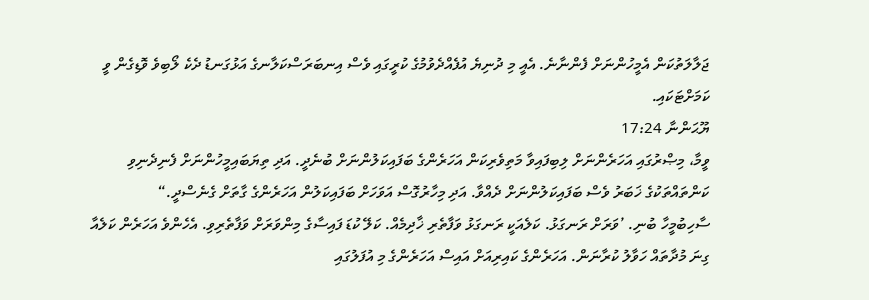ޖަލާލަތުކަން އެމީހުންނަށް ފެންނާނެ. އެއީ މި ދުނިޔެ އުފެއްދެވުމުގެ ކުރީގައި ވެސް އިނބަރަސްކަލާނގެ އަޅުގަނޑު ދެކެ ލޯބިވެ ވޮޑިގެން ވީ ކަމަށްޓަކައި.
ޔޫޙަންނާ 17:24
ވީމާ، މިޞްރުގައި އަހަރެންނަށް ލިބިފައިވާ މަތިވެރިކަން އަހަރެންގެ ބަފައިކަލުންނަށް ބުނެދީ. އަދި ތިޔަބައިމީހުންނަށް ފެނިދެނިވި ކަންތައްތަކުގެ ޚަބަރު ވެސް ބަފައިކަލުންނަށް ދެއްވާ. އަދި މިހާރުގޮސް އަވަހަށް ބަފައިކަލުން އަހަރެންގެ ގާތަށް ގެނެސްދީ.“
ސާހިބުމީހާ ބުނި. ’ވަރަށް ރަނގަޅު. ކަލެއަކީ ރަނގަޅު ވަފާތެރި ޚާދިމެއް. ކަލޭ ކުޑަ ފައިސާގެ މިންވަރަށް ވަފާތެރިވި. އެހެންވެ އަހަރެން ކަލެއާ ގިނަ މުދާތައް ހަވާލު ކުރާނަން. އަހަރެންގެ ކައިރިއަށް އައިސް އަހަރެންގެ މި އުފަލުގައި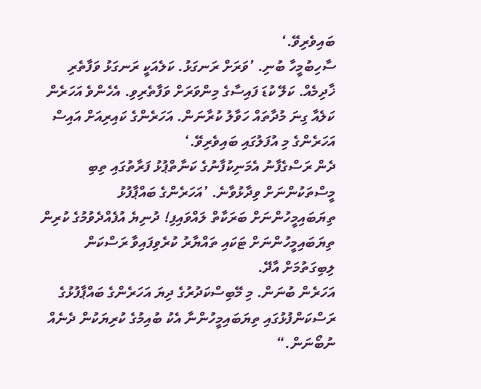ބައިވެރިވޭ.‘
ސާހިބުމީހާ ބުނި. ’ވަރަށް ރަނގަޅު. ކަލެއަކީ ރަނގަޅު ވަފާތެރި ޚާދިމެއް. ކަލޭ ކުޑަ ފައިސާގެ މިންވަރަށް ވަފާތެރިވި. އެހެންވެ އަހަރެން ކަލެއާ ގިނަ މުދާތައް ހަވާލު ކުރާނަން. އަހަރެންގެ ކައިރިއަށް އައިސް އަހަރެންގެ މި އުފަލުގައި ބައިވެރިވޭ.‘
ދެން ރަސްގެފާނު އެމަނިކުފާނުގެ ކަނާތްޕުޅު ފަރާތުގައި ތިބި މީސްތަކުންނަށް ވިދާޅުވާނެ. ’އަހަރެންގެ ބައްޕާފުޅު ތިޔަބައިމީހުންނަށް ބަރަކާތް ލައްވައިފި! ދުނިޔެ އުފެއްދެވުމުގެ ކުރިން ތިޔަބައިމީހުންނަށް ޓަކައި ތައްޔާރު ކުރެވިފައިވާ ރަސްކަން ލިބިގަތުމަށް އާދޭ.
އަހަރެން ބުނަން. މި މޭބިސްކަދުރުގެ ދިޔަ އަހަރެންގެ ބައްޕާފުޅުގެ ރަސްކަންފުޅުގައި ތިޔަބައިމީހުންނާ އެކު ބުއިމުގެ ކުރިޔަކުން ދެނެއް ނުބޯނަން.“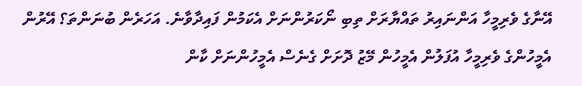އޭނާގެ ވެރިމީހާ އަންނައިރު ތައްޔާރަށް ތިބި ނޯކަރުންނަށް އެކަމުން ފައިދާވާނެ. އަހަރެން ބުނަންތަ؟ އޭރުން އެމީހުންގެ ވެރިމީހާ އުފަލުން އެމީހުން މޭޒު ދޮށަށް ގެނެސް އެމީހުންނަށް ކާން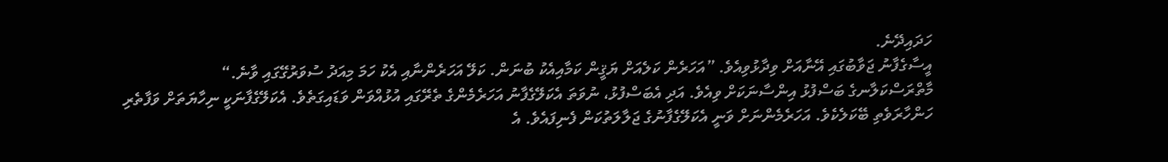ހަދައިދޭނެ.
އީސާގެފާނު ޖަވާބުގައި އޭނާއަށް ވިދާޅުވިއެވެ. ”އަހަރެން ކަލެއަށް ޔަޤީން ކަމާއިއެކު ބުނަން. ކަލޭ އަހަރެންނާއި އެކު ހަމަ މިއަދު ސުވަރުގޭގައި ވާނެ.“
މާތްރަސްކަލާނގެ ބަސްފުޅު އިންސާނަކަށް ވިއެވެ. އަދި އެބަސްފުޅު، ނުވަތަ އެކަލޭގެފާނު އަހަރެމެންގެ ތެރޭގައި އުޅުއްވަން ވަޑައިގަތެވެ. އެކަލޭގެފާނަކީ ނިހާޔަތަށް ވަފާތެރި ހަންހާރަވެތި ބޭކަލެކެވެ. އަހަރެމެންނަށް ވަނީ އެކަލޭގެފާނުގެ ޖަލާލަތުކަން ފެނިފައެވެ. އެ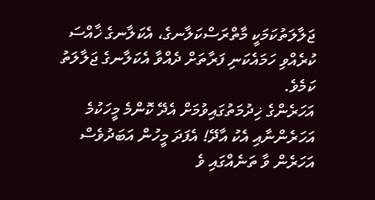ޖަލާލަތުކަމަކީ މާތްރަސްކަލާނގެ، އެކަލާނގެ ޚާއްސަ ކުރެއްވި ހަމައެކަނި ފަރާތަށް ދެއްވާ އެކަލާނގެ ޖަލާލަތު ކަމެވެ.
އަހަރެންގެ ޚިދުމަތުގައިވުމަށް އެދޭ ކޮންމެ މީހަކުމެ އަހަރެންނާއި އެކު އާދޭ! އެފަދަ މީހުން އަބަދުވެސް އަހަރެން ވާ ތަނެއްގައި ވެ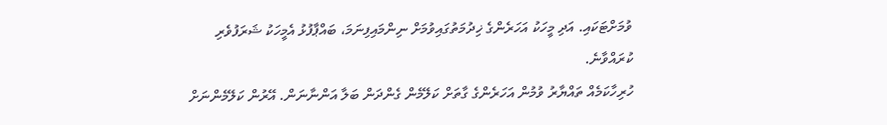ވުމަށްޓަކައި. އަދި މީހަކު އަހަރެންގެ ޚިދުމަތުގައިވުމަށް ނިންމައިފިނަމަ، ބައްޕާފުޅު އެމީހަކު ޝަރަފުވެރި ކުރައްވާނެ.
ހުރިހާކަމެއް ތައްޔާރު ވުމުން އަހަރެންގެ ގާތަށް ކަލޭމެން ގެންދަން ބަލާ އަންނާނަން. އޭރުން ކަލޭމެންނަށް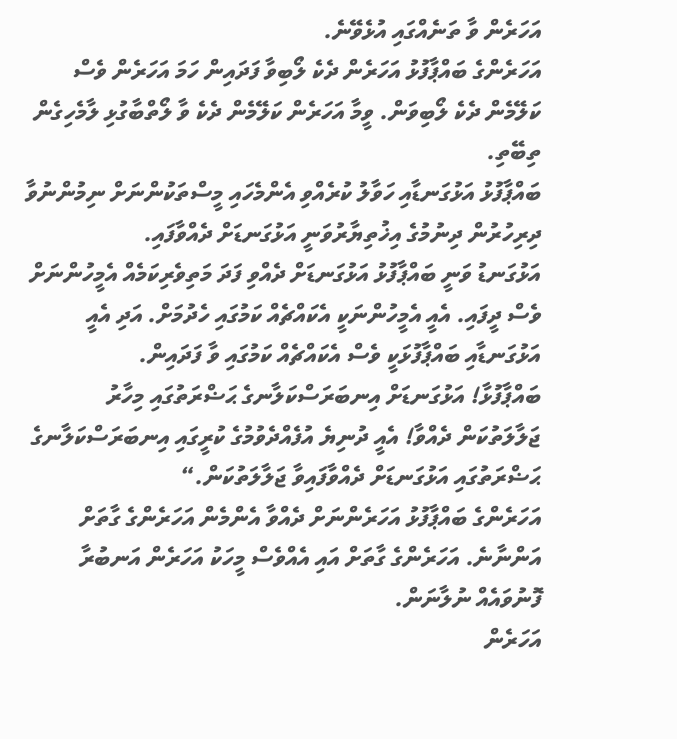އަހަރެން ވާ ތަނެއްގައި އުޅެވޭނެ.
އަހަރެންގެ ބައްޕާފުޅު އަހަރެން ދެކެ ލޯބިވާ ފަދައިން ހަމަ އަހަރެން ވެސް ކަލޭމެން ދެކެ ލޯބިވަން. ވީމާ އަހަރެން ކަލޭމެން ދެކެ ވާ ލޯތްބާގުޅި ލާމެހިގެން ތިބޭތި.
ބައްޕާފުޅު އަޅުގަނޑާއި ހަވާލު ކުރެއްވި އެންމެހައި މީސްތަކުންނަށް ނިމުންނުވާ ދިރިހުރުން ދިނުމުގެ އިޚުތިޔާރުވަނީ އަޅުގަނޑަށް ދެއްވާފައި.
އަޅުގަނޑު ވަނީ ބައްޕާފުޅު އަޅުގަނޑަށް ދެއްވި ފަދަ މަތިވެރިކަމެއް އެމީހުންނަށް ވެސް ދީފައި. އެއީ އެމީހުންނަކީ އެކައްޗެއް ކަމުގައި ހެދުމަށް. އަދި އެއީ އަޅުގަނޑާއި ބައްޕާފުޅަކީ ވެސް އެކައްޗެއް ކަމުގައި ވާ ފަދައިން.
ބައްޕާފުޅާ! އަޅުގަނޑަށް އިނބަރަސްކަލާނގެ ޙަޟްރަތުގައި މިހާރު ޖަލާލަތުކަން ދެއްވާ! އެއީ ދުނިޔެ އުފެއްދެވުމުގެ ކުރީގައި އިނބަރަސްކަލާނގެ ޙަޟްރަތުގައި އަޅުގަނޑަށް ދެއްވާފައިވާ ޖަލާލަތުކަން.“
އަހަރެންގެ ބައްޕާފުޅު އަހަރެންނަށް ދެއްވާ އެންމެން އަހަރެންގެ ގާތަށް އަންނާނެ. އަހަރެންގެ ގާތަށް އައި އެއްވެސް މީހަކު އަހަރެން އަނބުރާ ފޮނުވައެއް ނުލާނަން.
އަހަރެން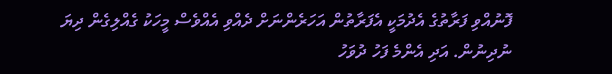ފޮނުއްވި ފަރާތުގެ އެދުމަކީ އެފަރާތުން އަހަރެންނަށް ދެއްވި އެއްވެސް މީހަކު ގެއްލިގެން ދިޔަ ނުދިނުން. އަދި އެންމެ ފަހު ދުވަހު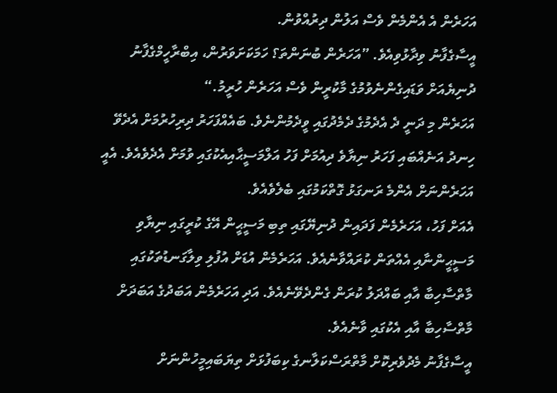އަހަރެން އެ އެންމެން ވެސް އަލުން ދިރުއްވުން.
އީސާގެފާނު ވިދާޅުވިއެވެ. ”އަހަރެން ބުނަންތަ؟ ހަމަކަށަވަރުން، އިބްރާހީމްގެފާނު ދުނިޔެއަށް ވަޑައިގެންނެވުމުގެ މާކުރީން ވެސް އަހަރެން ހުރީމު.“
އަހަރެން މި ދަނީ ދެ އެދެމުގެ ދެމެދުގައި ވީދެމުންނެވެ. ބައެއްފަހަރު ދިރިހުރުމަށް އެދެވޭ ހިނދު އަނެއްބައި ފަހަރު ނިޔާވެ ދިއުމަށް ފަހު އަލްމަސީޙާއިއެކުގައި ވުމަށް އެދެވެއެވެ. އެއީ އަހަރެންނަށް އެންމެ ރަނގަޅު ގޮތްކަމުގައި ބެލެވެއެވެ.
އެއަށް ފަހު، އަހަރެމެން ފަދައިން ދުނިޔޭގައި ތިބި މަސީޙީން އޭގެ ކުރީގައި ނިޔާވި މަސީޙީންނާއި އެއްތަން ކުރައްވާނެއެވެ. އަހަރެމެން އުޑަށް އުފުލި ވިލާގަނޑުތަކުގައި މާތްސާހިބާ އާއި ބައްދަލު ކުރަން ގެންދެވޭނެއެވެ. އަދި އަހަރެމެން އަބަދުގެ އަބަދަށް މާތްސާހިބާ އާއި އެކުގައި ވާނެއެވެ.
އީސާގެފާނު މެދުވެރިކޮށް މާތްރަސްކަލާނގެ ކިބަފުޅަށް ތިޔަބައިމީހުންނަށް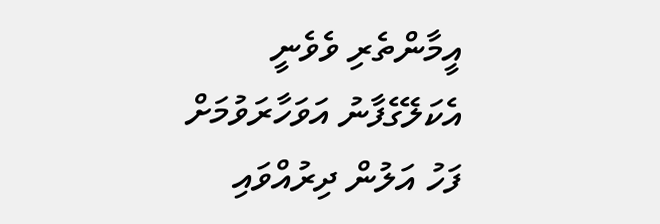އީމާންތެރި ވެވެނީ އެކަލޭގެފާނު އަވަހާރަވުމަށް ފަހު އަލުން ދިރުއްވައި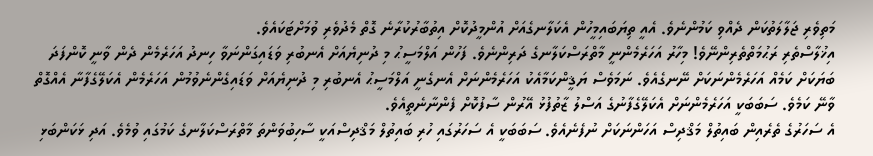މަތިވެރި ޖަލާލަތުކަން ދެއްވި ކަމުންނެވެ. އެއީ ތިޔަބައިމީހުން އެކަލާނގެއަށް އުންމީދުކޮށް އިތުބާރުކުރާނެ ގޮތް މެދުވެރި ވުމަށްޓަކައެވެ.
އިޚުލާސްތެރި ރަޙުމަތްތެރިންނޭވެ! މިހާރު އަހަރެމެންނީ މާތްރަސްކަލާނގެ ދަރިންނެވެ. ފަހުން އަލްމަސީޙު މި ދުނިޔެއަށް އެނބުރި ވަޑައިގަންނަވާ ހިނދު އަހަރެމެން ދެން ވާނީ ކޮންފަދަ ބަޔަކަށް ކަމެއް އަހަރެމެންނަކަށް ނޭނގެއެވެ. ނަމަވެސް ޔަޤީންކަމާއެކު އަހަރެމެންނަށް އެނގެނީ އަލްމަސީޙު އެނބުރި މި ދުނިޔެއަށް ވަޑައިގެންނެވުމުން އަހަރެމެން އެކަލޭގެފާނާ އެއްގޮތް ވާނޭ ކަމެވެ. ސަބަބަކީ އަހަރެމެންނަށް އެކަލޭގެފާނުގެ އަސްލު ޒާތުފުޅު އޭރުން ސާފުކޮށް ފެންނާނެތީއެވެ.
އެ ސަހަރުގެ ތެރެއިން ބައިތުލް މަޤްދިސް އަހަންނަކަށް ނުފެނެއެވެ. ސަބަބަކީ އެ ސަހަރުގައި ހުރި ބައިތުލް މަޤްދިސްއަކީ ސާހިބުވަންތަ މާތްރަސްކަލާނގެ ކަމުގައި ވުމެވެ. އަދި ޅަކަންބަޅި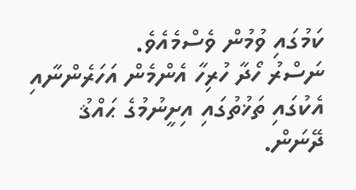ކަމުގައި ވުމުން ވެސްމެއެވެ.
ނަސްރު ހޯދާ ހުރިހާ އެންމެން އަހަރެންނާއި އެކުގައި ތަޚުތުގައި އިށީނުމުގެ ޙައްޤު ދޭނަން.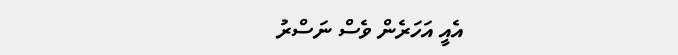އެއީ އަހަރެން ވެސް ނަސްރު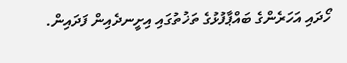ހޯދައި އަހަރެންގެ ބައްޕާފުޅުގެ ތަޚުތުގައި އިށީނދެއިން ފަދައިން.